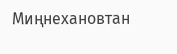Миңнехановтан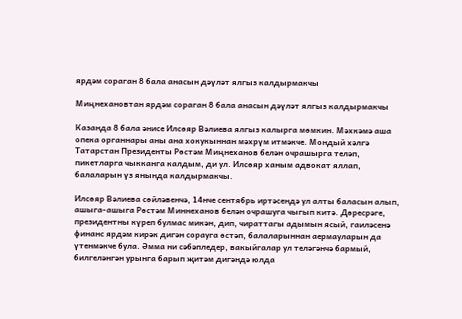ярдәм сораган 8 бала анасын дәүләт ялгыз калдырмакчы

Миңнехановтан ярдәм сораган 8 бала анасын дәүләт ялгыз калдырмакчы

Казанда 8 бала әнисе Илсөяр Вәлиева ялгыз калырга мөмкин. Мәхкәмә аша опека органнары аны ана хокукыннан мәхрүм итмәкче. Мондый хәлгә Татарстан Президенты Рөстәм Миңнеханов белән очрашырга теләп, пикетларга чыкканга калдым, ди ул. Илсөяр ханым адвокат яллап, балаларын үз янында калдырмакчы.

Илсөяр Вәлиева сөйләвенчә, 14нче сентябрь иртәсендә ул алты баласын алып, ашыга-ашыга Рөстәм Миннеханов белән очрашуга чыгып китә. Дөресрәге, президентны күреп булмас микән, дип, чираттагы адымын ясый, гаиләсенә финанс ярдәм кирәк дигән сорауга өстәп, балаларыннан аермауларын да үтенмәкче була. Әмма ни сәбәпледер, вакыйгалар ул теләгәнчә бармый, билгеләнгән урынга барып җитәм дигәндә юлда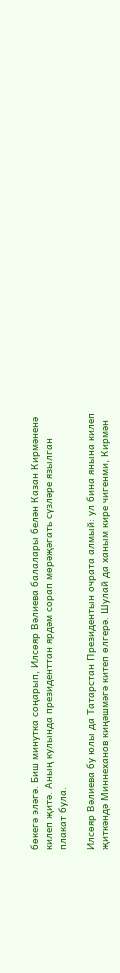бөкегә эләгә. Биш минутка соңарып, Илсөяр Вәлиева балалары белән Казан Кирмәненә килеп җитә. Аның кулында президенттан ярдәм сорап мөрәҗәгать сүзләре язылган плакат була.

Илсөяр Вәлиева бу юлы да Татарстан Президентын очрата алмый: ул бина янына килеп җиткәндә Миннеханов киңәшмәгә китеп өлгерә. Шулай да ханым кире чигенми, Кирмән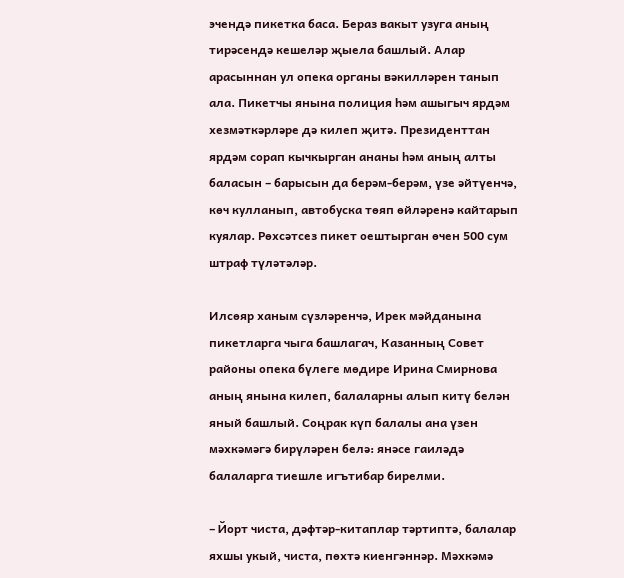эчендә пикетка баса. Бераз вакыт узуга аның тирәсендә кешеләр җыела башлый. Алар арасыннан ул опека органы вәкилләрен танып ала. Пикетчы янына полиция һәм ашыгыч ярдәм хезмәткәрләре дә килеп җитә. Президенттан ярдәм сорап кычкырган ананы һәм аның алты баласын – барысын да берәм-берәм, үзе әйтүенчә, көч кулланып, автобуска төяп өйләренә кайтарып куялар. Рөхсәтсез пикет оештырган өчен 500 сум штраф түләтәләр.

Илсөяр ханым сүзләренчә, Ирек мәйданына пикетларга чыга башлагач, Казанның Совет районы опека бүлеге мөдире Ирина Смирнова аның янына килеп, балаларны алып китү белән яный башлый. Соңрак күп балалы ана үзен мәхкәмәгә бирүләрен белә: янәсе гаиләдә балаларга тиешле игътибар бирелми.

– Йорт чиста, дәфтәр-китаплар тәртиптә, балалар яхшы укый, чиста, пөхтә киенгәннәр. Мәхкәмә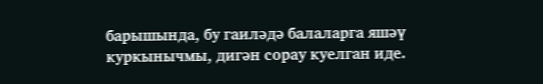барышында, бу гаиләдә балаларга яшәү куркынычмы, дигән сорау куелган иде.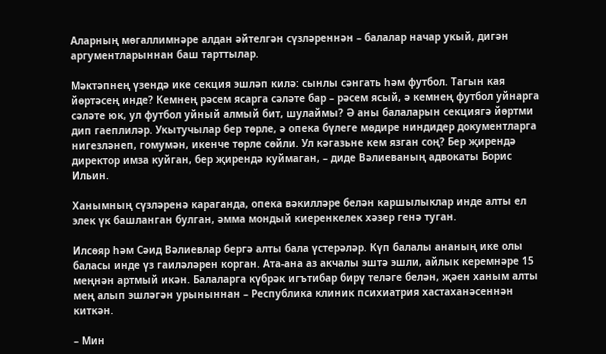Аларның мөгаллимнәре алдан әйтелгән сүзләреннән – балалар начар укый, дигән аргументларыннан баш тарттылар.

Мәктәпнең үзендә ике секция эшләп килә: сынлы сәнгать һәм футбол. Тагын кая йөртәсең инде? Кемнең рәсем ясарга сәләте бар – рәсем ясый, ә кемнең футбол уйнарга сәләте юк, ул футбол уйный алмый бит, шулаймы? Ә аны балаларын секциягә йөртми дип гаеплиләр. Укытучылар бер төрле, ә опека бүлеге мөдире ниндидер документларга нигезләнеп, гомумән, икенче төрле сөйли. Ул кәгазьне кем язган соң? Бер җирендә директор имза куйган, бер җирендә куймаган, – диде Вәлиеваның адвокаты Борис Ильин.

Ханымның сүзләренә караганда, опека вәкилләре белән каршылыклар инде алты ел элек үк башланган булган, әмма мондый киеренкелек хәзер генә туган.

Илсөяр һәм Сәид Вәлиевлар бергә алты бала үстерәләр. Күп балалы ананың ике олы баласы инде үз гаиләләрен корган. Ата-ана аз акчалы эштә эшли, айлык керемнәре 15 меңнән артмый икән. Балаларга күбрәк игътибар бирү теләге белән, җәен ханым алты мең алып эшләгән урыныннан – Республика клиник психиатрия хастаханәсеннән киткән.

– Мин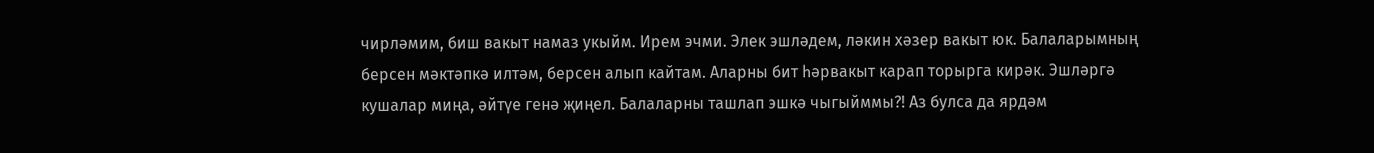чирләмим, биш вакыт намаз укыйм. Ирем эчми. Элек эшләдем, ләкин хәзер вакыт юк. Балаларымның берсен мәктәпкә илтәм, берсен алып кайтам. Аларны бит һәрвакыт карап торырга кирәк. Эшләргә кушалар миңа, әйтүе генә җиңел. Балаларны ташлап эшкә чыгыйммы?! Аз булса да ярдәм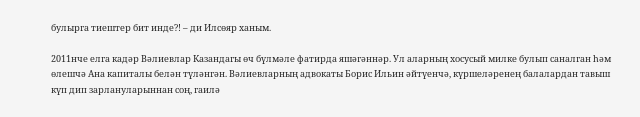булырга тиештер бит инде?! – ди Илсөяр ханым.

2011нче елга кадәр Вәлиевлар Казандагы өч бүлмәле фатирда яшәгәннәр. Ул аларның хосусый милке булып саналган һәм өлешчә Ана капиталы белән түләнгән. Вәлиевларның адвокаты Борис Ильин әйтүенчә, күршеләренең балалардан тавыш күп дип зарлануларыннан соң, гаилә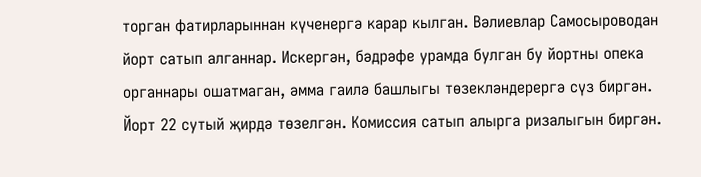торган фатирларыннан күченергә карар кылган. Вәлиевлар Самосыроводан йорт сатып алганнар. Искергән, бәдрәфе урамда булган бу йортны опека органнары ошатмаган, әмма гаилә башлыгы төзекләндерергә сүз биргән. Йорт 22 сутый җирдә төзелгән. Комиссия сатып алырга ризалыгын биргән.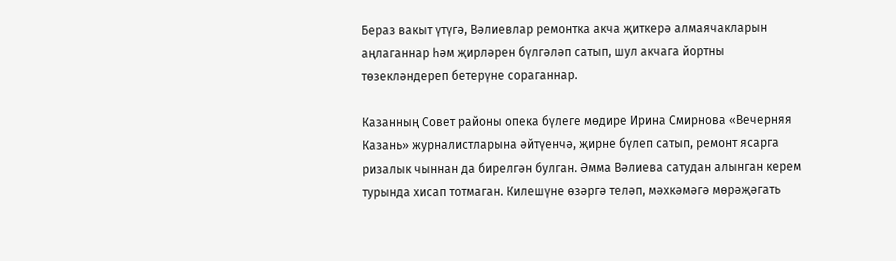Бераз вакыт үтүгә, Вәлиевлар ремонтка акча җиткерә алмаячакларын аңлаганнар һәм җирләрен бүлгәләп сатып, шул акчага йортны төзекләндереп бетерүне сораганнар.

Казанның Совет районы опека бүлеге мөдире Ирина Смирнова «Вечерняя Казань» журналистларына әйтүенчә, җирне бүлеп сатып, ремонт ясарга ризалык чыннан да бирелгән булган. Әмма Вәлиева сатудан алынган керем турында хисап тотмаган. Килешүне өзәргә теләп, мәхкәмәгә мөрәҗәгать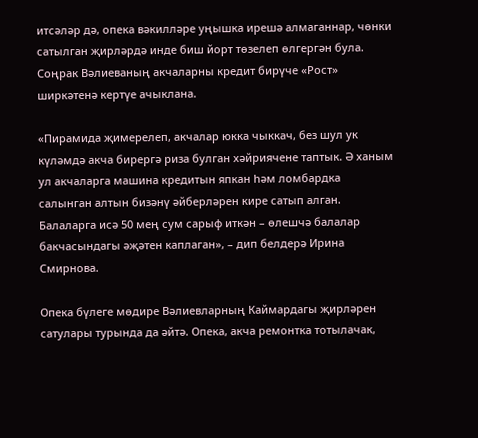итсәләр дә, опека вәкилләре уңышка ирешә алмаганнар, чөнки сатылган җирләрдә инде биш йорт төзелеп өлгергән була. Соңрак Вәлиеваның акчаларны кредит бирүче «Рост» ширкәтенә кертүе ачыклана.

«Пирамида җимерелеп, акчалар юкка чыккач, без шул ук күләмдә акча бирергә риза булган хәйриячене таптык. Ә ханым ул акчаларга машина кредитын япкан һәм ломбардка салынган алтын бизәнү әйберләрен кире сатып алган. Балаларга исә 50 мең сум сарыф иткән – өлешчә балалар бакчасындагы әҗәтен каплаган», – дип белдерә Ирина Смирнова.

Опека бүлеге мөдире Вәлиевларның Каймардагы җирләрен сатулары турында да әйтә. Опека, акча ремонтка тотылачак,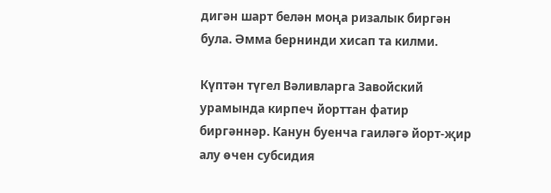дигән шарт белән моңа ризалык биргән була. Әмма бернинди хисап та килми.

Күптән түгел Вәливларга Завойский урамында кирпеч йорттан фатир биргәннәр. Канун буенча гаиләгә йорт-җир алу өчен субсидия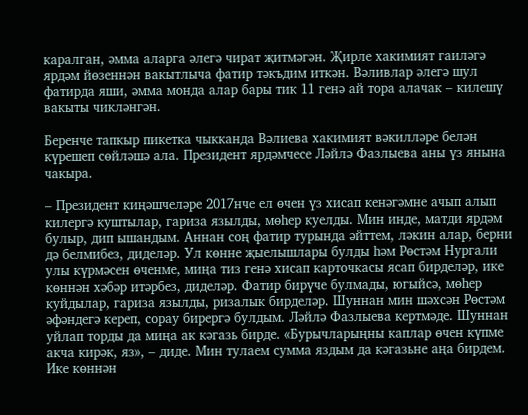каралган, әмма аларга әлегә чират җитмәгән. Җирле хакимият гаиләгә ярдәм йөзеннән вакытлыча фатир тәкъдим иткән. Вәливлар әлегә шул фатирда яши, әмма монда алар бары тик 11 генә ай тора алачак – килешү вакыты чикләнгән.

Беренче тапкыр пикетка чыкканда Вәлиева хакимият вәкилләре белән күрешеп сөйләшә ала. Президент ярдәмчесе Ләйлә Фазлыева аны үз янына чакыра.

– Президент киңәшчеләре 2017нче ел өчен үз хисап кенәгәмне ачып алып килергә куштылар, гариза язылды, мөһер куелды. Мин инде, матди ярдәм булыр, дип ышандым. Аннан соң фатир турында әйттем, ләкин алар, берни дә белмибез, диделәр. Ул көнне җыелышлары булды һәм Рөстәм Нургали улы күрмәсен өченме, миңа тиз генә хисап карточкасы ясап бирделәр, ике көннән хәбәр итәрбез, диделәр. Фатир бирүче булмады, югыйсә, мөһер куйдылар, гариза язылды, ризалык бирделәр. Шуннан мин шәхсән Рөстәм әфәндегә кереп, сорау бирергә булдым. Ләйлә Фазлыева кертмәде. Шуннан уйлап торды да миңа ак кәгазь бирде. «Бурычларыңны каплар өчен күпме акча кирәк, яз», – диде. Мин тулаем сумма яздым да кәгазьне аңа бирдем. Ике көннән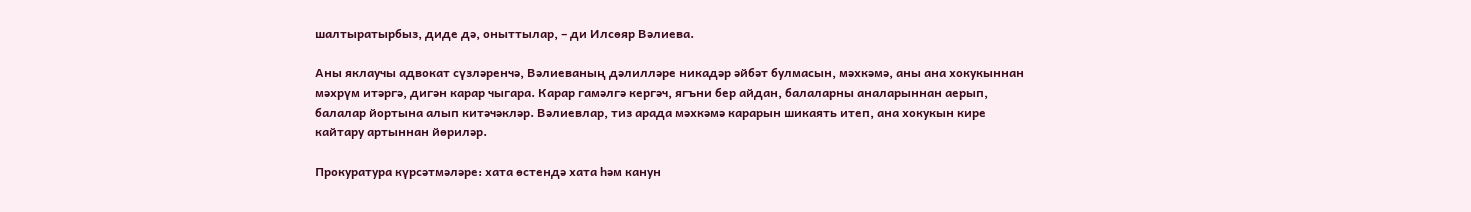шалтыратырбыз, диде дә, оныттылар, – ди Илсөяр Вәлиева.

Аны яклаучы адвокат сүзләренчә, Вәлиеваның дәлилләре никадәр әйбәт булмасын, мәхкәмә, аны ана хокукыннан мәхрүм итәргә, дигән карар чыгара. Карар гамәлгә кергәч, ягъни бер айдан, балаларны аналарыннан аерып, балалар йортына алып китәчәкләр. Вәлиевлар, тиз арада мәхкәмә карарын шикаять итеп, ана хокукын кире кайтару артыннан йөриләр.

Прокуратура күрсәтмәләре: хата өстендә хата һәм канун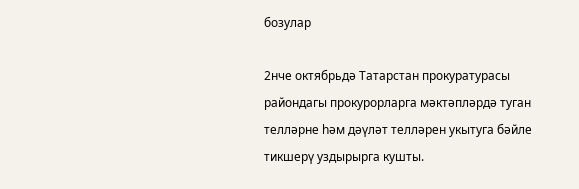бозулар

2нче октябрьдә Татарстан прокуратурасы райондагы прокурорларга мәктәпләрдә туган телләрне һәм дәүләт телләрен укытуга бәйле тикшерү уздырырга кушты.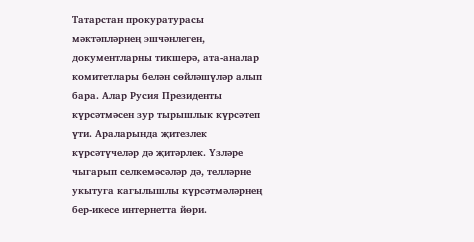Татарстан прокуратурасы мәктәпләрнең эшчәнлеген, документларны тикшерә, ата-аналар комитетлары белән сөйләшүләр алып бара. Алар Русия Президенты күрсәтмәсен зур тырышлык күрсәтеп үти. Араларында җитезлек күрсәтүчеләр дә җитәрлек. Үзләре чыгарып селкемәсәләр дә, телләрне укытуга кагылышлы күрсәтмәләрнең бер-икесе интернетта йөри.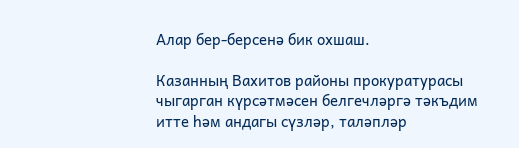Алар бер-берсенә бик охшаш.

Казанның Вахитов районы прокуратурасы чыгарган күрсәтмәсен белгечләргә тәкъдим итте һәм андагы сүзләр, таләпләр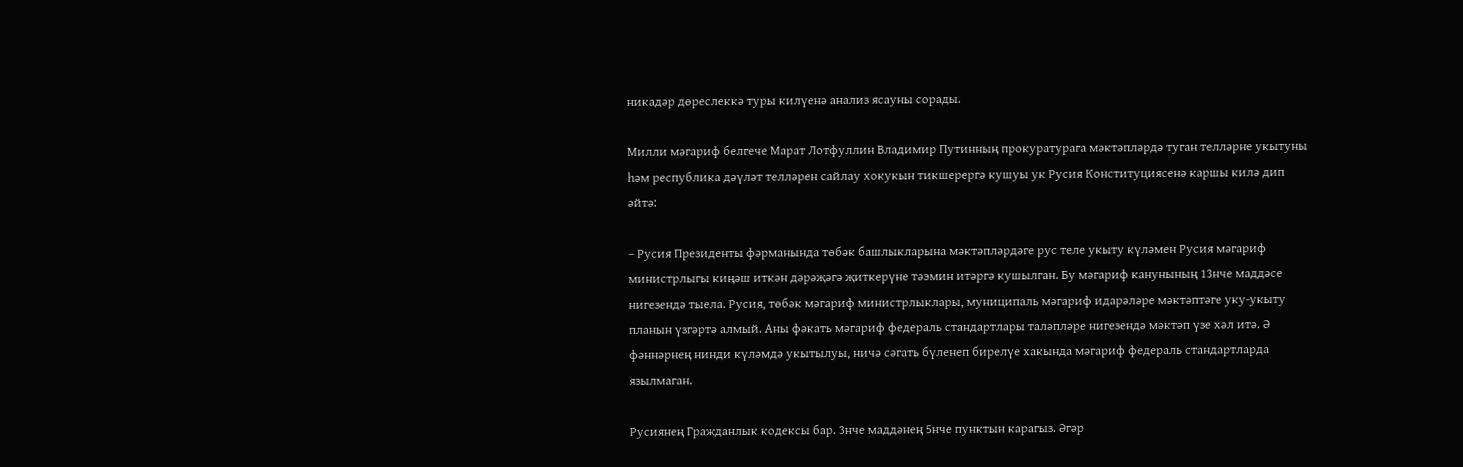никадәр дөреслеккә туры килүенә анализ ясауны сорады.

Милли мәгариф белгече Марат Лотфуллин Владимир Путинның прокуратурага мәктәпләрдә туган телләрне укытуны һәм республика дәүләт телләрен сайлау хокукын тикшерергә кушуы ук Русия Конституциясенә каршы килә дип әйтә:

– Русия Президенты фәрманында төбәк башлыкларына мәктәпләрдәге рус теле укыту күләмен Русия мәгариф министрлыгы киңәш иткән дәрәҗәгә җиткерүне тәэмин итәргә кушылган. Бу мәгариф канунының 13нче маддәсе нигезендә тыела. Русия, төбәк мәгариф министрлыклары, муниципаль мәгариф идарәләре мәктәптәге уку-укыту планын үзгәртә алмый. Аны фәкать мәгариф федераль стандартлары таләпләре нигезендә мәктәп үзе хәл итә. Ә фәннәрнең нинди күләмдә укытылуы, ничә сәгать бүленеп бирелүе хакында мәгариф федераль стандартларда язылмаган.

Русиянең Гражданлык кодексы бар. 3нче маддәнең 5нче пунктын карагыз. Әгәр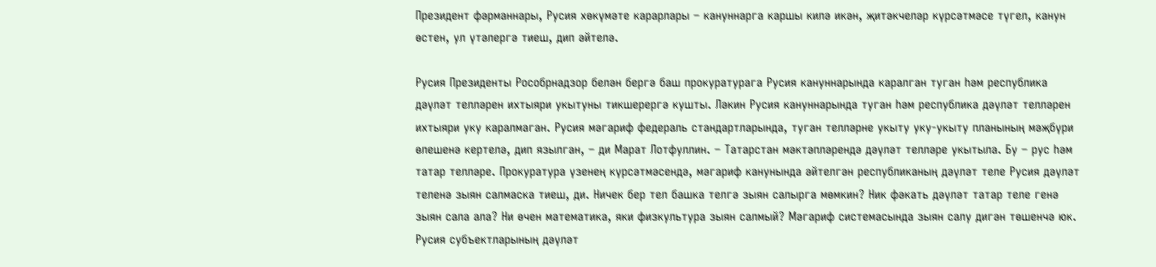Президент фәрманнары, Русия хөкүмәте карарлары – кануннарга каршы килә икән, җитәкчеләр күрсәтмәсе түгел, канун өстен, ул үтәлергә тиеш, дип әйтелә.

Русия Президенты Рособрнадзор белән бергә баш прокуратурага Русия кануннарында каралган туган һәм республика дәүләт телләрен ихтыяри укытуны тикшерергә кушты. Ләкин Русия кануннарында туган һәм республика дәүләт телләрен ихтыяри уку каралмаган. Русия мәгариф федераль стандартларында, туган телләрне укыту уку-укыту планының мәҗбүри өлешенә кертелә, дип язылган, – ди Марат Лотфуллин. – Татарстан мәктәпләрендә дәүләт телләре укытыла. Бу – рус һәм татар телләре. Прокуратура үзенең күрсәтмәсендә, мәгариф канунында әйтелгән республиканың дәүләт теле Русия дәүләт теленә зыян салмаска тиеш, ди. Ничек бер тел башка телгә зыян салырга мөмкин? Ник фәкать дәүләт татар теле генә зыян сала ала? Ни өчен математика, яки физкультура зыян салмый? Мәгариф системасында зыян салу дигән төшенчә юк. Русия субъектларының дәүләт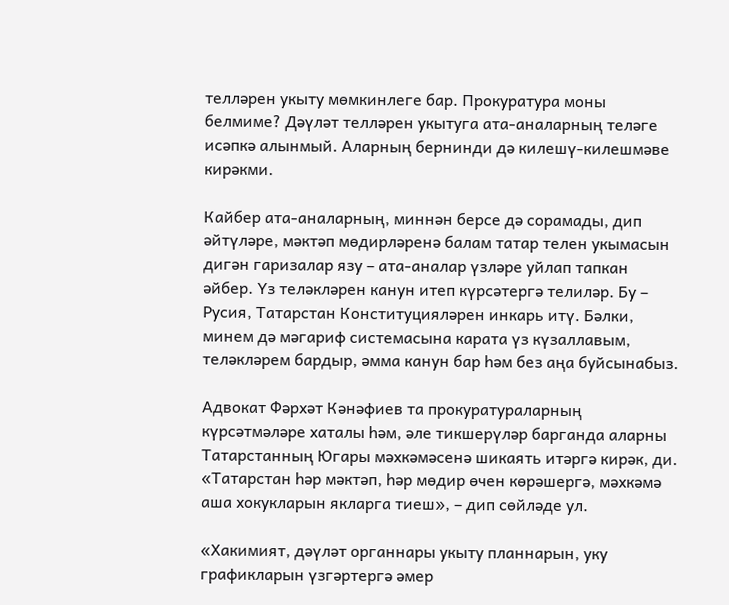телләрен укыту мөмкинлеге бар. Прокуратура моны белмиме? Дәүләт телләрен укытуга ата-аналарның теләге исәпкә алынмый. Аларның бернинди дә килешү-килешмәве кирәкми.

Кайбер ата-аналарның, миннән берсе дә сорамады, дип әйтүләре, мәктәп мөдирләренә балам татар телен укымасын дигән гаризалар язу – ата-аналар үзләре уйлап тапкан әйбер. Үз теләкләрен канун итеп күрсәтергә телиләр. Бу – Русия, Татарстан Конституцияләрен инкарь итү. Бәлки, минем дә мәгариф системасына карата үз күзаллавым, теләкләрем бардыр, әмма канун бар һәм без аңа буйсынабыз.

Адвокат Фәрхәт Кәнәфиев та прокуратураларның күрсәтмәләре хаталы һәм, әле тикшерүләр барганда аларны Татарстанның Югары мәхкәмәсенә шикаять итәргә кирәк, ди. «Татарстан һәр мәктәп, һәр мөдир өчен көрәшергә, мәхкәмә аша хокукларын якларга тиеш», – дип сөйләде ул.

«Хакимият, дәүләт органнары укыту планнарын, уку графикларын үзгәртергә әмер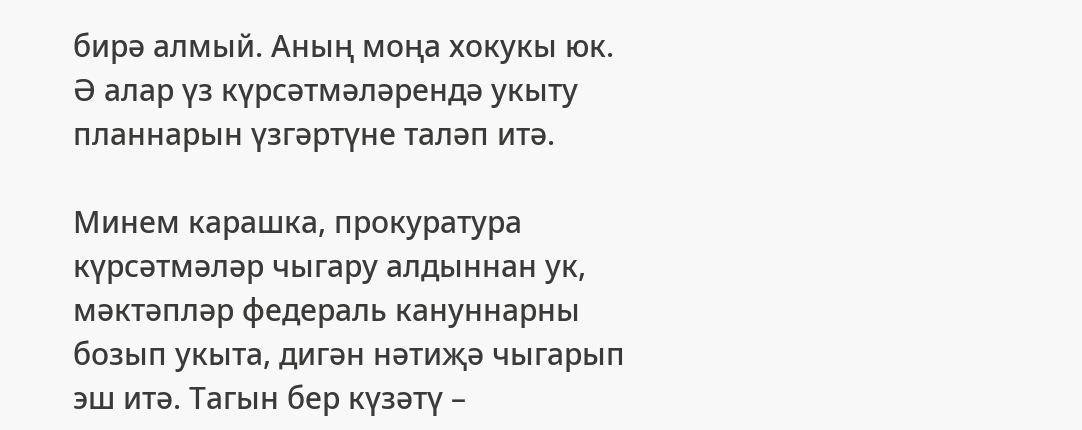бирә алмый. Аның моңа хокукы юк. Ә алар үз күрсәтмәләрендә укыту планнарын үзгәртүне таләп итә.

Минем карашка, прокуратура күрсәтмәләр чыгару алдыннан ук, мәктәпләр федераль кануннарны бозып укыта, дигән нәтиҗә чыгарып эш итә. Тагын бер күзәтү –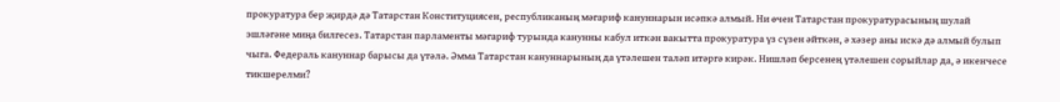прокуратура бер җирдә дә Татарстан Конституциясен, республиканың мәгариф кануннарын исәпкә алмый. Ни өчен Татарстан прокуратурасының шулай эшләгәне миңа билгесез. Татарстан парламенты мәгариф турында канунны кабул иткән вакытта прокуратура үз сүзен әйткән, ә хәзер аны искә дә алмый булып чыга. Федераль кануннар барысы да үтәлә. Әмма Татарстан кануннарының да үтәлешен таләп итәргә кирәк. Нишләп берсенең үтәлешен сорыйлар да, ә икенчесе тикшерелми?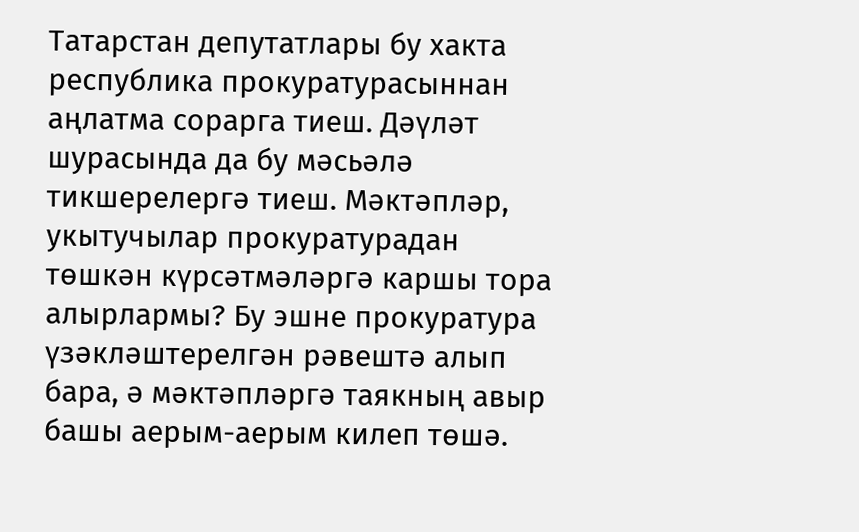Татарстан депутатлары бу хакта республика прокуратурасыннан аңлатма сорарга тиеш. Дәүләт шурасында да бу мәсьәлә тикшерелергә тиеш. Мәктәпләр, укытучылар прокуратурадан төшкән күрсәтмәләргә каршы тора алырлармы? Бу эшне прокуратура үзәкләштерелгән рәвештә алып бара, ә мәктәпләргә таякның авыр башы аерым-аерым килеп төшә.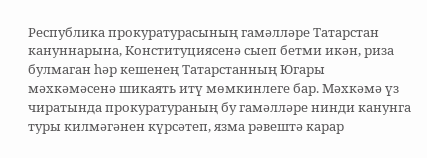Республика прокуратурасының гамәлләре Татарстан кануннарына, Конституциясенә сыеп бетми икән, риза булмаган һәр кешенең Татарстанның Югары мәхкәмәсенә шикаять итү мөмкинлеге бар. Мәхкәмә үз чиратында прокуратураның бу гамәлләре нинди канунга туры килмәгәнен күрсәтеп, язма рәвештә карар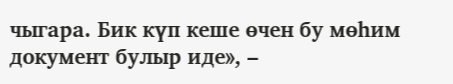чыгара. Бик күп кеше өчен бу мөһим документ булыр иде», –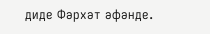диде Фәрхәт әфәнде.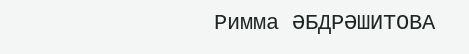Римма ӘБДРӘШИТОВА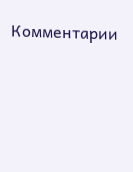Комментарии